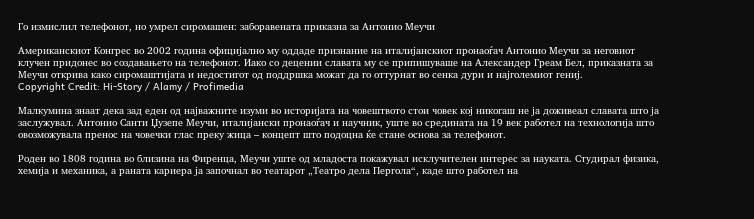Го измислил телефонот, но умрел сиромашен: заборавената приказна за Антонио Меучи

Американскиот Конгрес во 2002 година официјално му оддаде признание на италијанскиот пронаоѓач Антонио Меучи за неговиот клучен придонес во создавањето на телефонот. Иако со децении славата му се припишуваше на Александер Греам Бел, приказната за Меучи открива како сиромаштијата и недостигот од поддршка можат да го оттурнат во сенка дури и најголемиот гениј.
Copyright Credit: Hi-Story / Alamy / Profimedia

Малкумина знаат дека зад еден од најважните изуми во историјата на човештвото стои човек кој никогаш не ја доживеал славата што ја заслужувал. Антонио Санти Џузепе Меучи, италијански пронаоѓач и научник, уште во средината на 19 век работел на технологија што овозможувала пренос на човечки глас преку жица – концепт што подоцна ќе стане основа за телефонот.

Роден во 1808 година во близина на Фиренца, Меучи уште од младоста покажувал исклучителен интерес за науката. Студирал физика, хемија и механика, а раната кариера ја започнал во театарот „Театро дела Пергола“, каде што работел на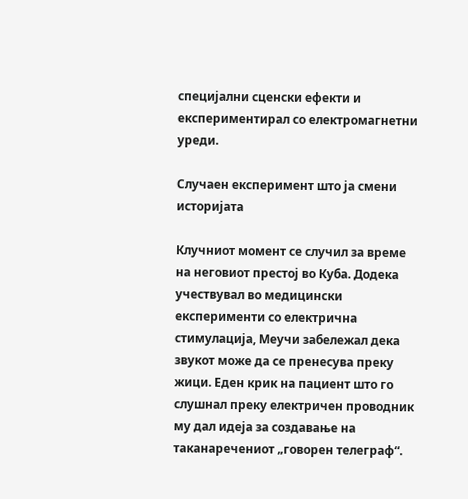специјални сценски ефекти и експериментирал со електромагнетни уреди.

Случаен експеримент што ја смени историјата

Клучниот момент се случил за време на неговиот престој во Куба. Додека учествувал во медицински експерименти со електрична стимулација, Меучи забележал дека звукот може да се пренесува преку жици. Еден крик на пациент што го слушнал преку електричен проводник му дал идеја за создавање на таканаречениот „говорен телеграф“.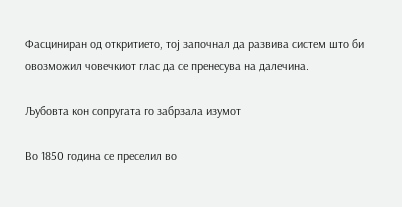Фасциниран од откритието, тој започнал да развива систем што би овозможил човечкиот глас да се пренесува на далечина.

Љубовта кон сопругата го забрзала изумот

Во 1850 година се преселил во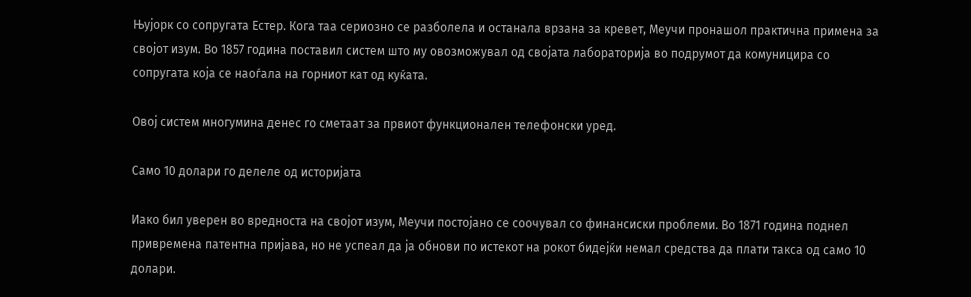Њујорк со сопругата Естер. Кога таа сериозно се разболела и останала врзана за кревет, Меучи пронашол практична примена за својот изум. Во 1857 година поставил систем што му овозможувал од својата лабораторија во подрумот да комуницира со сопругата која се наоѓала на горниот кат од куќата.

Овој систем многумина денес го сметаат за првиот функционален телефонски уред.

Само 10 долари го делеле од историјата

Иако бил уверен во вредноста на својот изум, Меучи постојано се соочувал со финансиски проблеми. Во 1871 година поднел привремена патентна пријава, но не успеал да ја обнови по истекот на рокот бидејќи немал средства да плати такса од само 10 долари.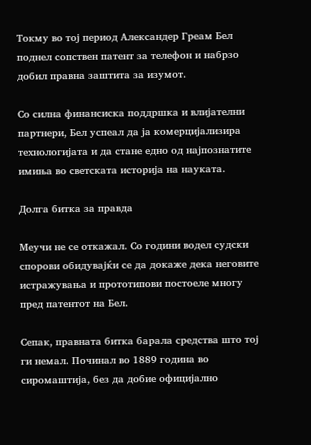Токму во тој период Александер Греам Бел поднел сопствен патент за телефон и набрзо добил правна заштита за изумот.

Со силна финансиска поддршка и влијателни партнери, Бел успеал да ја комерцијализира технологијата и да стане едно од најпознатите имиња во светската историја на науката.

Долга битка за правда

Меучи не се откажал. Со години водел судски спорови обидувајќи се да докаже дека неговите истражувања и прототипови постоеле многу пред патентот на Бел.

Сепак, правната битка барала средства што тој ги немал. Починал во 1889 година во сиромаштија, без да добие официјално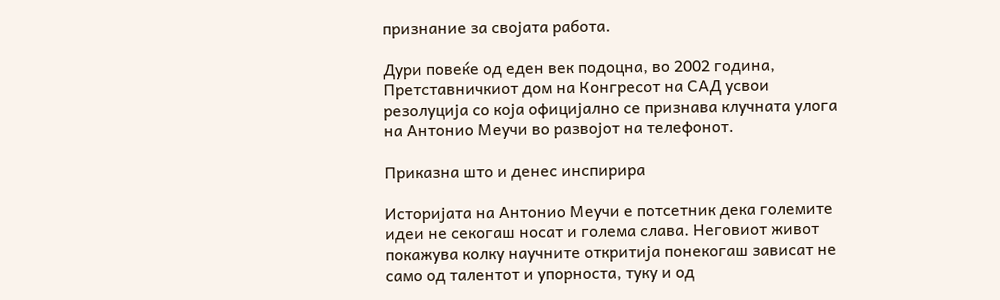признание за својата работа.

Дури повеќе од еден век подоцна, во 2002 година, Претставничкиот дом на Конгресот на САД усвои резолуција со која официјално се признава клучната улога на Антонио Меучи во развојот на телефонот.

Приказна што и денес инспирира

Историјата на Антонио Меучи е потсетник дека големите идеи не секогаш носат и голема слава. Неговиот живот покажува колку научните откритија понекогаш зависат не само од талентот и упорноста, туку и од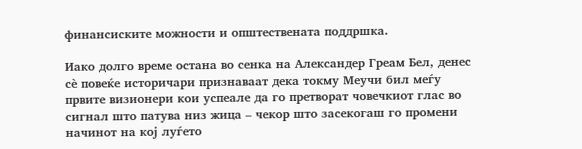финансиските можности и општествената поддршка.

Иако долго време остана во сенка на Александер Греам Бел, денес сè повеќе историчари признаваат дека токму Меучи бил меѓу првите визионери кои успеале да го претворат човечкиот глас во сигнал што патува низ жица – чекор што засекогаш го промени начинот на кој луѓето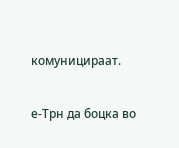комуницираат.

е-Трн да боцка во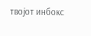твојот инбокс